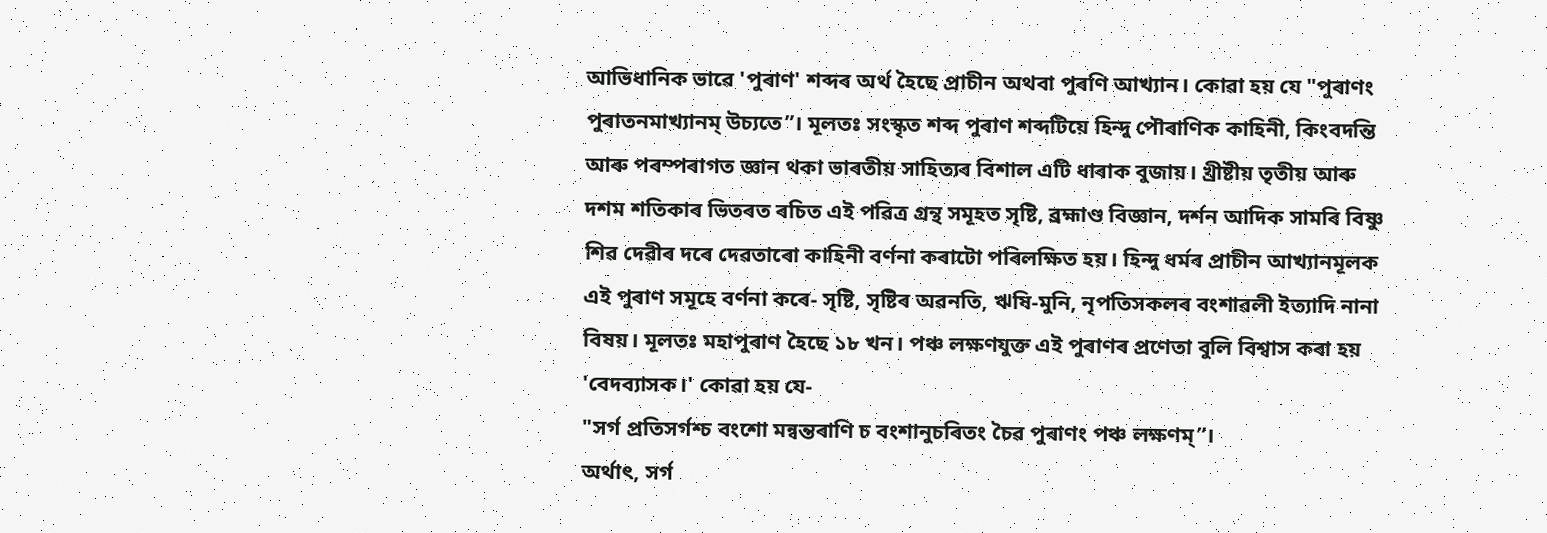আভিধানিক ভাৱে 'পুৰাণ' শব্দৰ অৰ্থ হৈছে প্রাচীন অথবা পুৰণি আখ্যান। কোৱা হয় যে "পুৰাণং পুৰাতনমাখ্যানম্ উচ্যতে”। মূলতঃ সংস্কৃত শব্দ পুৰাণ শব্দটিয়ে হিন্দু পৌৰাণিক কাহিনী, কিংবদন্তি আৰু পৰম্পৰাগত জ্ঞান থকা ভাৰতীয় সাহিত্যৰ বিশাল এটি ধাৰাক বুজায়। খ্ৰীষ্টীয় তৃতীয় আৰু দশম শতিকাৰ ভিতৰত ৰচিত এই পৱিত্ৰ গ্ৰন্থ সমূহত সৃষ্টি, ব্রহ্মাণ্ড বিজ্ঞান, দর্শন আদিক সামৰি বিষ্ণু শিৱ দেৱীৰ দৰে দেৱতাৰো কাহিনী বৰ্ণনা কৰাটো পৰিলক্ষিত হয়। হিন্দু ধৰ্মৰ প্ৰাচীন আখ্যানমূলক এই পুৰাণ সমূহে বর্ণনা কৰে- সৃষ্টি, সৃষ্টিৰ অৱনতি, ঋষি-মুনি, নৃপতিসকলৰ বংশাৱলী ইত্যাদি নানা বিষয়। মূলতঃ মহাপুৰাণ হৈছে ১৮ খন। পঞ্চ লক্ষণযুক্ত এই পুৰাণৰ প্ৰণেতা বুলি বিশ্বাস কৰা হয় 'বেদব্যাসক।' কোৱা হয় যে-
"সর্গ প্রতিসর্গশ্চ বংশো মন্বন্তৰাণি চ বংশানুচৰিতং চৈৱ পুৰাণং পঞ্চ লক্ষণম্”।
অর্থাৎ, সর্গ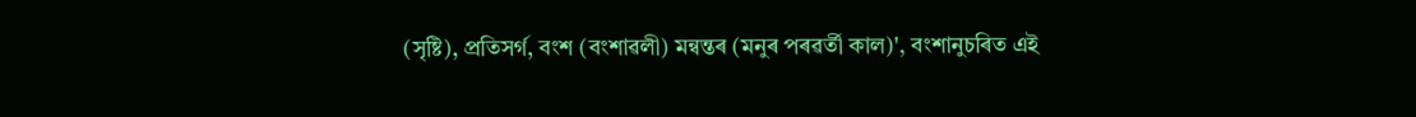(সৃষ্টি), প্রতিসর্গ, বংশ (বংশাৱলী) মন্বন্তৰ (মনুৰ পৰৱৰ্তী কাল)', বংশানুচৰিত এই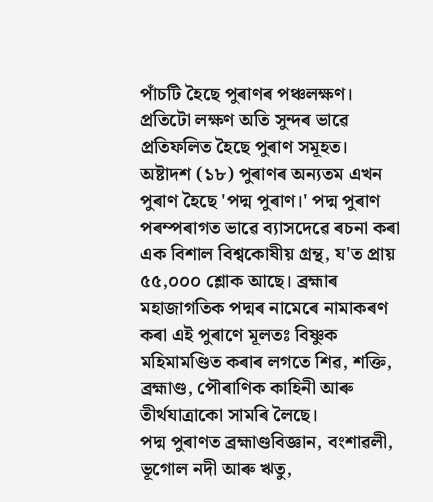পাঁচটি হৈছে পুৰাণৰ পঞ্চলক্ষণ। প্রতিটো লক্ষণ অতি সুন্দৰ ভাৱে প্রতিফলিত হৈছে পুৰাণ সমূহত।
অষ্টাদশ (১৮) পুৰাণৰ অন্যতম এখন পুৰাণ হৈছে 'পদ্ম পুৰাণ।' পদ্ম পুৰাণ পৰম্পৰাগত ভাৱে ব্যাসদেৱে ৰচনা কৰা এক বিশাল বিশ্বকোষীয় গ্রন্থ, য'ত প্রায় ৫৫,০০০ শ্লোক আছে। ব্ৰহ্মাৰ মহাজাগতিক পদ্মৰ নামেৰে নামাকৰণ কৰা এই পুৰাণে মূলতঃ বিষ্ণুক মহিমামণ্ডিত কৰাৰ লগতে শিৱ, শক্তি, ব্রহ্মাণ্ড, পৌৰাণিক কাহিনী আৰু তীর্থযাত্রাকো সামৰি লৈছে।
পদ্ম পুৰাণত ব্ৰহ্মাণ্ডবিজ্ঞান, বংশাৱলী, ভূগোল নদী আৰু ঋতু,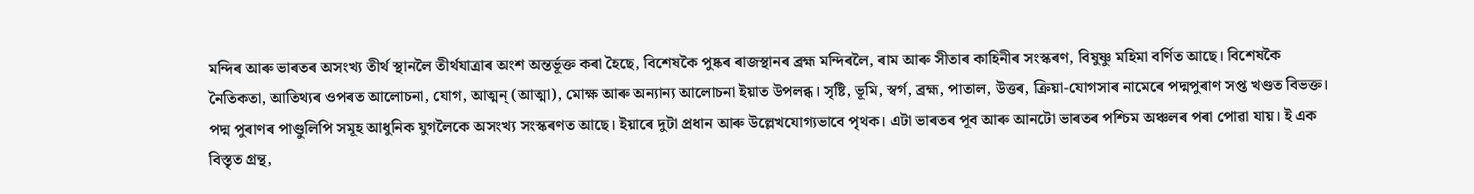মন্দিৰ আৰু ভাৰতৰ অসংখ্য তীর্থ স্থানলৈ তীর্থযাত্ৰাৰ অংশ অন্তর্ভূক্ত কৰা হৈছে, বিশেষকৈ পুষ্কৰ ৰাজস্থানৰ ব্ৰহ্ম মন্দিৰলৈ, ৰাম আৰু সীতাৰ কাহিনীৰ সংস্কৰণ, বিষুষ্ণু মহিমা বর্ণিত আছে। বিশেষকৈ নৈতিকতা, আতিথ্যৰ ওপৰত আলোচনা, যোগ, আত্মন্ (আত্মা), মোক্ষ আৰু অন্যান্য আলোচনা ইয়াত উপলব্ধ। সৃষ্টি, ভূমি, স্বর্গ, ব্রহ্ম, পাতাল, উত্তৰ, ক্রিয়া-যোগসাৰ নামেৰে পদ্মপুৰাণ সপ্ত খণ্ডত বিভক্ত।
পদ্ম পুৰাণৰ পাণ্ডুলিপি সমূহ আধুনিক যুগলৈকে অসংখ্য সংস্কৰণত আছে। ইয়াৰে দুটা প্রধান আৰু উল্লেখযোগ্যভাবে পৃথক। এটা ভাৰতৰ পূব আৰু আনটো ভাৰতৰ পশ্চিম অঞ্চলৰ পৰা পোৱা যায়। ই এক বিস্তৃত গ্রন্থ,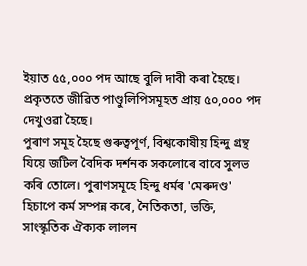ইয়াত ৫৫,০০০ পদ আছে বুলি দাবী কৰা হৈছে। প্রকৃততে জীৱিত পাণ্ডুলিপিসমূহত প্রায় ৫০,০০০ পদ দেখুওৱা হৈছে।
পুৰাণ সমূহ হৈছে গুৰুত্বপূর্ণ, বিশ্বকোষীয় হিন্দু গ্রন্থ যিয়ে জটিল বৈদিক দর্শনক সকলোৰে বাবে সুলভ কৰি তোলে। পুৰাণসমূহে হিন্দু ধৰ্মৰ 'মেৰুদণ্ড' হিচাপে কর্ম সম্পন্ন কৰে, নৈতিকতা, ভক্তি, সাংস্কৃতিক ঐক্যক লালন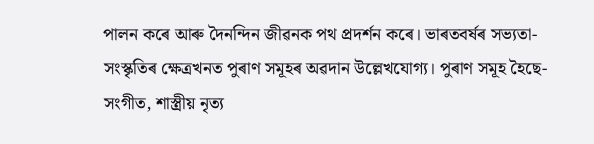পালন কৰে আৰু দৈনন্দিন জীৱনক পথ প্রদর্শন কৰে। ভাৰতবৰ্ষৰ সভ্যতা-সংস্কৃতিৰ ক্ষেত্ৰখনত পুৰাণ সমূহৰ অৱদান উল্লেখযোগ্য। পুৰাণ সমূহ হৈছে- সংগীত, শাস্ত্রীয় নৃত্য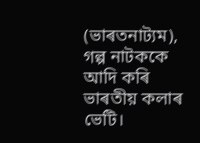(ভাৰতনাট্যম), গল্প নাটককে আদি কৰি ভাৰতীয় কলাৰ ভেটি।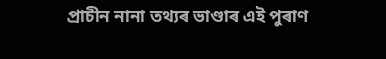প্রাচীন নানা তথ্যৰ ভাণ্ডাৰ এই পুৰাণ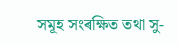সমূহ সংৰক্ষিত তথা সু-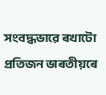সংবদ্ধভাৱে ৰখাটো প্রতিজন ভাৰতীয়ৰে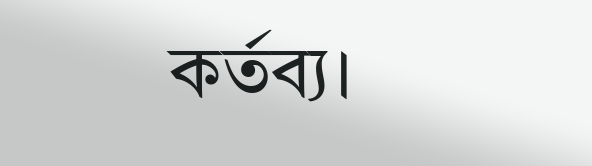কৰ্তব্য।